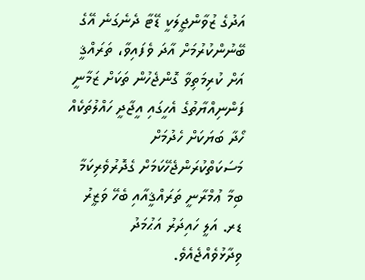އަދުގެ ޒުވާންޖީލަކީ ޑޭޓާ ދެނެގަނެ އޭގެ ބޭނުންކުރުމަށް އާދަ ވެފައިވާ، ތަރައްޤީ އަށް ކުރިމަތިވާ ގޮންޖެހުން ތަކަށް ޒަމާނީ ފަންނިއްޔާތުގެ އެހީގައި އީޖާދީ ހައްލުތަކެއް ހޯދާ ބަޔަކަށް ހެދުމަށް މަސަކަތްކުރަންޖެހޭކަމަށް ގެދޮރުވެރިކަމާ ބިމާ ޢުމްރާނީ ތަރައްޤީއާއި ބެހޭ ވަޒީރު ޑރ. އަލީ ހައިދަރު އަޙުމަދު ވިދާޅުވެއްޖެއެވެ.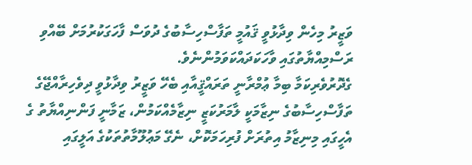ވަޒީރު މިހެން ވިދާޅުވީ ޤައުމީ ތަފާސްހިސާބުގެ ދުވަސް ފާހަގަކުރުމަށް ބޭއްވި ރަސްމިއްޔާތުގައި ވާހަކަދައްކަވަމުންނެވެ.
ގެދޮރުވެރިކަމާ ބިމާ ޢުމްރާނީ ތަރައްޤީއާއި ބެހޭ ވަޒީރު ވިދާޅުވީ ދިވެހިރާއްޖޭގެ ތަފާސްހިސާބުގެ ނިޒާމަކީ ލާމަރުކަޒީ ނިޒާމެއްކަމުން، ޒަމާނީ ފަންނިއްޔާތު ގެ އެހީގައި މިނިޒާމު އިތުރަށް ފުރިހަމަކޮށް، ނެގޭ މަޢުލޫމާތުތަކުގެ އަލީގައި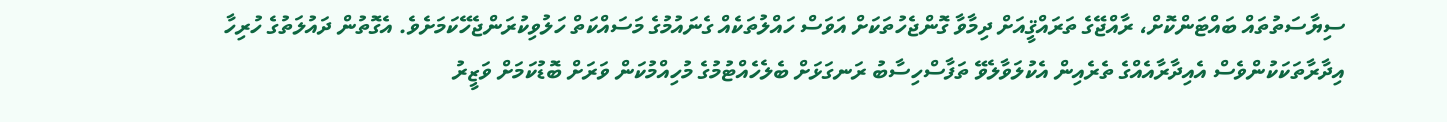ސިޔާސަތުތައް ބައްޓަންކޮށް، ރާއްޖޭގެ ތަރައްޤީއަށް ދިމާވާ ގޮންޖެހުތަކަށް އަވަސް ހައްލުތަކެއް ގެނައުމުގެ މަސައްކަތް ހަލުވިކުރަންޖެހޭކަމަށެވެ. އެގޮތުން ދައުލަތުގެ ހުރިހާ އިދާރާތަކަކުންވެސް އެއިދާރާއެއްގެ ތެރެއިން އެކުލަވާލެވޭ ތަފާސްހިސާބު ރަނގަޅަށް ބެލެހެއްޓުމުގެ މުހިއްމުކަން ވަރަށް ބޮޑުކަމަށް ވަޒީރު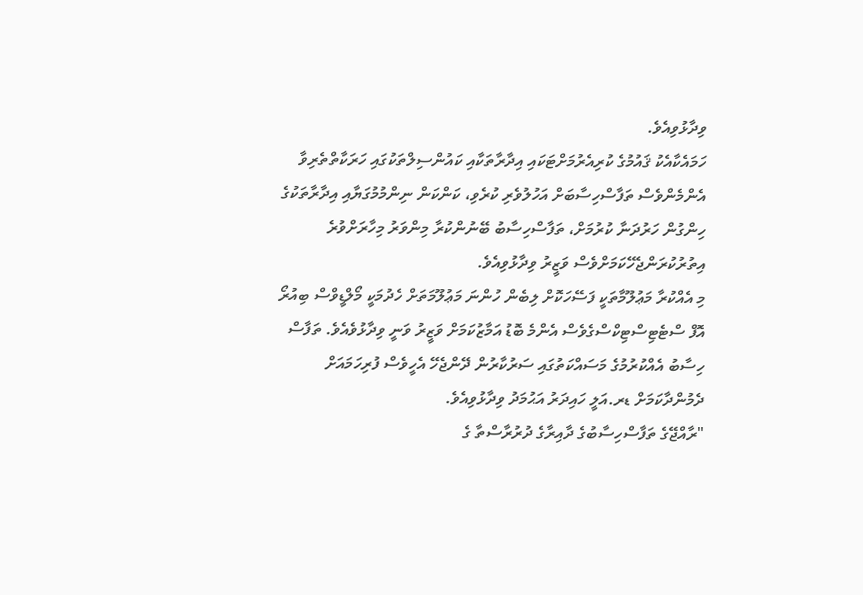ވިދާޅުވިއެވެ.
ހަމައެކާއެކު ޤައުމުގެ ކުރިއެރުމަށްޓަކައި އިދާރާތަކާއި ކައުންސިލްތަކުގައި ހަރަކާތްތެރިވާ އެންމެންވެސް ތަފާސްހިސާބަށް އަހުލުވެރި ކުރެވި، ކަންކަން ނިންމުމުގަޔާއި އިދާރާތަކުގެ ހިންގުން ހަރުދަނާ ކުރުމަށް، ތަފާސްހިސާބު ބޭނުންކުރާ މިންވަރު މިހާރަށްވުރެ އިތުރުކުރަންޖެހޭކަމަށްވެސް ވަޒީރު ވިދާޅުވިއެވެ.
މި އެއްކުރާ މަޢުލޫމާތަކީ ފަސޭހަކޮށް ލިބެން ހުންނަ މަޢުލޫމަތަށް ހެދުމަކީ މޯލްޑީވްސް ބިއުރޯ އޮފް ސްޓެޓިސްޓިކްސްގެވެސް އެންމެ ބޮޑު އަމާޒުކަމަށް ވަޒީރު ވަނީ ވިދާޅުވެއެވެ. ތަފާސް ހިސާބު އެއްކުރުމުގެ މަސައްކަތުގައި ސަރުކާރުން ދޭންޖެހޭ އެހީވެސް ފުރިހަމައަށް ދެމުންދާކަމަށް ޑރ.އަލީ ހައިދަރު އަޙުމަދު ވިދާޅުވިއެވެ.
"ރާއްޖޭގެ ތަފާސްހިސާބުގެ ދާއިރާގެ ދުރުރާސްތާ ގެ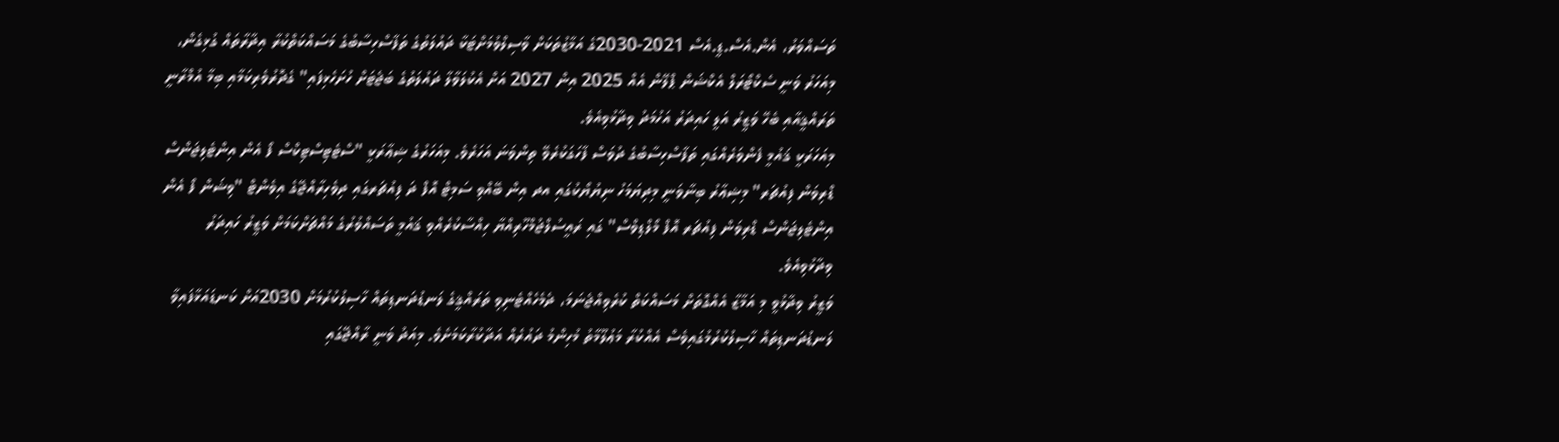ތަސައްވަރު، އެން.އެސް.ޑީ.އެސް 2021-2030ގެ އަމާޒުތަކަށް ވާސިލްވުމަށްޓަކާ ދައުލަތުގެ ތަފާސްހިސާބުގެ މަސައްކަތްކުރާ އިދާރާތައް ގުޅިގެން، މިއަހަރު ވަނީ ސެކްޓޯރަލް އެކްޝަން ޕްލޭން އެއް 2025 އިން 2027 އަށް އެކުލަވާލާ ދައުލަތުގެ ބަޖެޓަށް ހުށަހެޅިފައި" ގެދޮރުވެރިކަމާއި ބިމާ އުމްރާނީ ތަރައްޤީއާއި ބެހޭ ވަޒީރު އަލީ ހައިދަރު އަހުމަދު ވިދާޅުވިއެވެ.
މިއަހަރަކީ ޤައުމީ ފެންވަރެއްގައި ތަފާސްހިސާބުގެ ދުވަސް ފާހަގަކުރެވޭ ތިންވަނަ އަހަރެވެ. މިއަހަރުގެ ޝިޢާރަކީ "ސްޓެޓިސްޓިކްސް ފޯ އެން އިންޓެލިޖަންސް ޑްރިވަން ފިއުޗަރ" މިޝިޢާރު ބިނާވަނީ މިދިޔަމަހު ނިޔުޔޯކުގައި އދ އިން ބޭއްވި ސަމިޓް އޮފް ދަ ފިއުޗަރގައި ދިވެހިރާއްޖޭގެ އިވެންޓް "ވިޝަން ފޯ އެން އިންޓެލިޖަންސް ޑްރިވަން ފިއުޗަރ އޮފް މޯލްޑިވްސް" ގައި ރައީސުލްޖުމްހޫރިއްޔާ ހިއްސާކުރެއްވި ޤައުމީ ތަސައްވުރުގެ މައްޗަށްކަމަށް ވަޒީރު ހައިދަރު ވިދާޅުވިއެވެ.
ވަޒީރު ވިދާޅުވީ މި އަމާޒާ އެއްގޮތަށް މަސައްކަތް ކުރެވިއްޖެނަމަ، ދެމެހެއްޓެނިވި ތަރައްޤީގެ ލަނޑުދަނޑިތައް ހާސިލުކުރުމަށް 2030އަށް ކަނޑައަޅާފައިވާ ލަނޑުދަނޑިތައް ހާސިލުކުރުމުގައިވެސް އެއްކުރާ މަޢުލޫމާތު މުހިންމު ދައުރެއް އަދާކުރާކަމަށެވެ. މިއަދު ވަނީ ރާއްޖޭގައި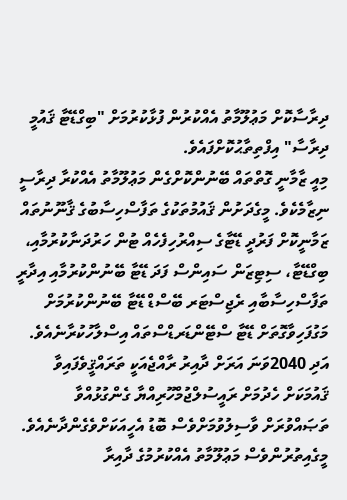ދިރާސާކޮށް މަޢުލޫމާތު އެއްކުރުން ފުޅާކުރުމަށް "ބިގްޑޭޓާ ޤައުމީ ދިރާސާ" އިފްތިތާޙުކޮށްފައެވެ.
މިއީ ޒާމާނީ ގޮތްތައް ބޭނުންކޮށްގެން މަޢުލޫމާތު އެއްކުރާ ދިރާސީ ނިޒާމެކެވެ. މީގެދަށުން ޤައުމުތަކުގެ ތަފާސްހިސާބުގެ ޤާނޫނުތައް ޒަމާނީކޮށް ފަރުދީ ޑޭޓާގެ ސިއްރުހިފެހެއް ޓުން ހަރުދަނާކުރުމާއި، ބިގްޑޭޓާ، ސިޓިޒަން ސައިންސް ފަދަ ޑޭޓާ ބޭނުންކުރުމާއި އިދާރީ ތަފާސްހިސާބާއި ރެޖިސްޓަރ ބޭސްޑް ޑޭޓާ ބޭނުންކުރުމަށް މަގުފަހިވާގޮތަށް ޑޭޓާ ސްޓޭންޑަރޑްސްތައް އިސްލާހުކުރާނެއެވެ. އަދި 2040ވަނަ އަރަށް ދާއިރު ރާއްޖެއަކީ ތަރައްޤީވެފައިވާ ޤައުމަކަށް ހެދުމަށް ރައީސުލްޖުމްހޫރިއްޔާ ގެންގުޅުއްވާ ތަޞައްވުރަށް ވާސިލުވުމަށްވެސް ބޮޑު އެހީއަކަށްވެގެންދާނެއެވެ.
މީގެއިތުރުންވެސް މަޢުލޫމާތު އެއްކުރުމުގެ ދާއިރާ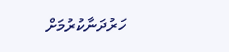ހަރުދަނާކުރުމަށް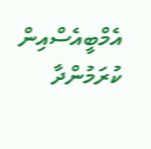އެމްބީއެސްއިން ކުރަމުންދާ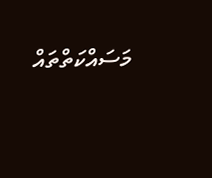މަސައްކަތްތައް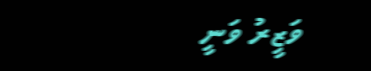ވަޒީރު ވަނީ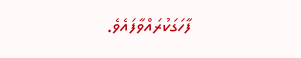ފާހަގަކުރައްވާފައެވެ.